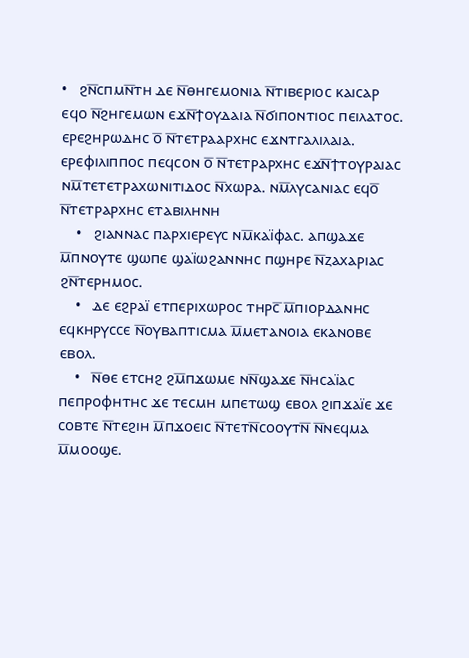•   ϩⲛ̅ⲥⲡⲙⲛ̅ⲧⲏ ⲇⲉ ⲛ̅ⲑⲏⲅⲉⲙⲟⲛⲓⲁ ⲛ̅ⲧⲓⲃⲉⲣⲓⲟⲥ ⲕⲁⲓⲥⲁⲣ ⲉϥⲟ ⲛ̅ϩⲏⲅⲉⲙⲱⲛ ⲉϫⲛ̅ϯⲟⲩⲇⲁⲓⲁ ⲛ̅ϭⲓⲡⲟⲛⲧⲓⲟⲥ ⲡⲉⲓⲗⲁⲧⲟⲥ. ⲉⲣⲉϩⲏⲣⲱⲇⲏⲥ ⲟ̅ ⲛ̅ⲧⲉⲧⲣⲁⲁⲣⲭⲏⲥ ⲉϫⲛⲧⲅⲁⲗⲓⲗⲁⲓⲁ. ⲉⲣⲉⲫⲓⲗⲓⲡⲡⲟⲥ ⲡⲉϥⲥⲟⲛ ⲟ̅ ⲛ̅ⲧⲉⲧⲣⲁⲣⲭⲏⲥ ⲉϫⲛ̅ϯⲧⲟⲩⲣⲁⲓⲁⲥ ⲛⲙ̅ⲧⲉⲧⲉⲧⲣⲁⲭⲱⲛⲓⲧⲓⲇⲟⲥ ⲛ̅ⲭⲱⲣⲁ. ⲛⲙ̅ⲗⲩⲥⲁⲛⲓⲁⲥ ⲉϥⲟ̅ ⲛ̅ⲧⲉⲧⲣⲁⲣⲭⲏⲥ ⲉⲧⲁⲃⲓⲗⲏⲛⲏ
    •   ϩⲓⲁⲛⲛⲁⲥ ⲡⲁⲣⲭⲓⲉⲣⲉⲩⲥ ⲛⲙ̅ⲕⲁⲓ̈ⲫⲁⲥ. ⲁⲡϣⲁϫⲉ ⲙ̅ⲡⲛⲟⲩⲧⲉ ϣⲱⲡⲉ ϣⲁⲓ̈ⲱϩⲁⲛⲛⲏⲥ ⲡϣⲏⲣⲉ ⲛ̅ⲍⲁⲭⲁⲣⲓⲁⲥ ϩⲛ̅ⲧⲉⲣⲏⲙⲟⲥ.
    •   ⲇⲉ ⲉϩⲣⲁⲓ̈ ⲉⲧⲡⲉⲣⲓⲭⲱⲣⲟⲥ ⲧⲏⲣⲥ̅ ⲙ̅ⲡⲓⲟⲣⲇⲁⲛⲏⲥ ⲉϥⲕⲏⲣⲩⲥⲥⲉ ⲛ̅ⲟⲩⲃⲁⲡⲧⲓⲥⲙⲁ ⲙ̅ⲙⲉⲧⲁⲛⲟⲓⲁ ⲉⲕⲁⲛⲟⲃⲉ ⲉⲃⲟⲗ.
    •   ⲛ̅ⲑⲉ ⲉⲧⲥⲏϩ ϩⲙ̅ⲡϫⲱⲙⲉ ⲛⲛ̅ϣⲁϫⲉ ⲛ̅ⲏⲥⲁⲓ̈ⲁⲥ ⲡⲉⲡⲣⲟⲫⲏⲧⲏⲥ ϫⲉ ⲧⲉⲥⲙⲏ ⲙⲡⲉⲧⲱϣ ⲉⲃⲟⲗ ϩⲓⲡϫⲁⲓ̈ⲉ ϫⲉ ⲥⲟⲃⲧⲉ ⲛ̅ⲧⲉϩⲓⲏ ⲙ̅ⲡϫⲟⲉⲓⲥ ⲛ̅ⲧⲉⲧⲛ̅ⲥⲟⲟⲩⲧⲛ̅ ⲛ̅ⲛⲉϥⲙⲁ ⲙ̅ⲙⲟⲟϣⲉ.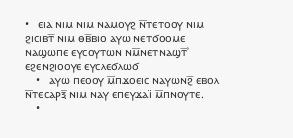•   ⲉⲓⲁ ⲛⲓⲙ ⲛⲓⲙ ⲛⲁⲙⲟⲩϩ ⲛ̅ⲧⲉⲧⲟⲟⲩ ⲛⲓⲙ ϩⲓⲥⲓⲃⲧ̅ ⲛⲓⲙ ⲑⲃ̅ⲃⲓⲟ ⲁⲩⲱ ⲛⲉⲧϭⲟⲟⲙⲉ ⲛⲁϣⲱⲡⲉ ⲉⲩⲥⲟⲩⲧⲱⲛ ⲛⲙ̅ⲛⲉⲧⲛⲁϣⲧ̅ʾ ⲉϩⲉⲛϩⲓⲟⲟⲩⲉ ⲉⲩⲥⲗⲉϭⲗⲱϭ
    •   ⲁⲩⲱ ⲡⲉⲟⲟⲩ ⲙ̅ⲡϫⲟⲉⲓⲥ ⲛⲁⲩⲱⲛϩ̅ ⲉⲃⲟⲗ ⲛ̅ⲧⲉⲥⲁⲣⲝ̅ ⲛⲓⲙ ⲛⲁⲩ ⲉⲡⲉⲩϫⲁⲓ̈ ⲙ̅ⲡⲛⲟⲩⲧⲉ.
    •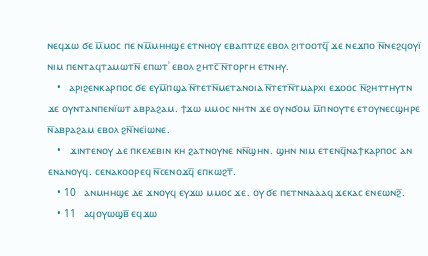ⲛⲉϥϫⲱ ϭⲉ ⲙ̅ⲙⲟⲥ ⲡⲉ ⲛⲙ̅ⲙⲏⲏϣⲉ ⲉⲧⲛⲏⲟⲩ ⲉⲃⲁⲡⲧⲓⲍⲉ ⲉⲃⲟⲗ ϩⲓⲧⲟⲟⲧϥ̅ ϫⲉ ⲛⲉϫⲡⲟ ⲛ̅ⲛⲉϩϥⲟⲩⲓ̈ ⲛⲓⲙ ⲡⲉⲛⲧⲁϥⲧⲁⲙⲱⲧⲛ̅ ⲉⲡⲱⲧʾ ⲉⲃⲟⲗ ϩⲏⲧⲥ̅ ⲛ̅ⲧⲟⲣⲅⲏ ⲉⲧⲛⲏⲩ.
    •   ⲁⲣⲓϩⲉⲛⲕⲁⲣⲡⲟⲥ ϭⲉ ⲉⲩⲙ̅ⲡϣⲁ ⲛ̅ⲧⲉⲧⲛ̅ⲙⲉⲧⲁⲛⲟⲓⲁ ⲛ̅ⲧⲉⲧⲛ̅ⲧⲙⲁⲣⲭⲓ ⲉϫⲟⲟⲥ ⲛ̅ϩⲏⲧⲧⲏⲩⲧⲛ ϫⲉ ⲟⲩⲛⲧⲁⲛⲡⲉⲛⲓ̈ⲱⲧ ⲁⲃⲣⲁϩⲁⲙ. ϯϫⲱ ⲙⲙⲟⲥ ⲛⲏⲧⲛ ϫⲉ ⲟⲩⲛϭⲟⲙ ⲙ̅ⲡⲛⲟⲩⲧⲉ ⲉⲧⲟⲩⲛⲉⲥϣⲏⲣⲉ ⲛ̅ⲁⲃⲣⲁϩⲁⲙ ⲉⲃⲟⲗ ϩⲛ̅ⲛⲉⲓ̈ⲱⲛⲉ.
    •   ϫⲓⲛⲧⲉⲛⲟⲩ ⲇⲉ ⲡⲕⲉⲗⲉⲃⲓⲛ ⲕⲏ ϩⲁⲧⲛⲟⲩⲛⲉ ⲛⲛ̅ϣⲏⲛ. ϣⲏⲛ ⲛⲓⲙ ⲉⲧⲉⲛϥ̅ⲛⲁϯⲕⲁⲣⲡⲟⲥ ⲁⲛ ⲉⲛⲁⲛⲟⲩϥ. ⲥⲉⲛⲁⲕⲟⲟⲣⲉϥ ⲛ̅ⲥⲉⲛⲟϫϥ̅ ⲉⲡⲕⲱϩⲧ̅.
    • 10   ⲁⲛⲙⲏⲏϣⲉ ⲇⲉ ϫⲛⲟⲩϥ ⲉⲩϫⲱ ⲙⲙⲟⲥ ϫⲉ. ⲟⲩ ϭⲉ ⲡⲉⲧⲛⲛⲁⲁⲁϥ ϫⲉⲕⲁⲥ ⲉⲛⲉⲱⲛϩ̅.
    • 11   ⲁϥⲟⲩⲱϣⲃ̅ ⲉϥϫⲱ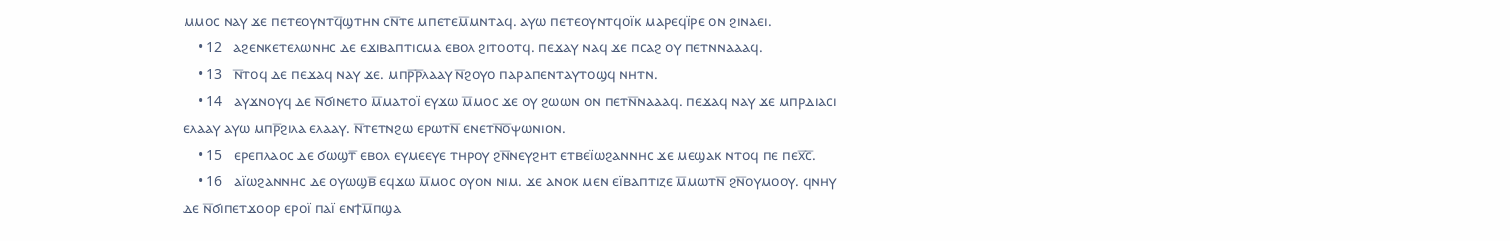ⲙⲙⲟⲥ ⲛⲁⲩ ϫⲉ ⲡⲉⲧⲉⲟⲩⲛⲧϥ̅ϣⲧⲏⲛ ⲥⲛ̅ⲧⲉ ⲙⲡⲉⲧⲉⲙ̅ⲙⲛⲧⲁϥ. ⲁⲩⲱ ⲡⲉⲧⲉⲟⲩⲛⲧϥⲟⲓ̈ⲕ ⲙⲁⲣⲉϥⲓ̈ⲣⲉ ⲟⲛ ϩⲓⲛⲁⲉⲓ.
    • 12   ⲁϩⲉⲛⲕⲉⲧⲉⲗⲱⲛⲏⲥ ⲇⲉ ⲉϫⲓⲃⲁⲡⲧⲓⲥⲙⲁ ⲉⲃⲟⲗ ϩⲓⲧⲟⲟⲧϥ. ⲡⲉϫⲁⲩ ⲛⲁϥ ϫⲉ ⲡⲥⲁϩ ⲟⲩ ⲡⲉⲧⲛⲛⲁⲁⲁϥ.
    • 13   ⲛ̅ⲧⲟϥ ⲇⲉ ⲡⲉϫⲁϥ ⲛⲁⲩ ϫⲉ. ⲙⲡⲣ̅ⲣ̅ⲗⲁⲁⲩ ⲛ̅ϩⲟⲩⲟ ⲡⲁⲣⲁⲡⲉⲛⲧⲁⲩⲧⲟϣϥ ⲛⲏⲧⲛ.
    • 14   ⲁⲩϫⲛⲟⲩϥ ⲇⲉ ⲛ̅ϭⲓⲛⲉⲧⲟ ⲙ̅ⲙⲁⲧⲟⲓ̈ ⲉⲩϫⲱ ⲙ̅ⲙⲟⲥ ϫⲉ ⲟⲩ ϩⲱⲱⲛ ⲟⲛ ⲡⲉⲧⲛ̅ⲛⲁⲁⲁϥ. ⲡⲉϫⲁϥ ⲛⲁⲩ ϫⲉ ⲙⲡⲣⲇⲓⲁⲥⲓ ⲉⲗⲁⲁⲩ ⲁⲩⲱ ⲙⲡⲣ̅ϩⲓⲗⲁ ⲉⲗⲁⲁⲩ. ⲛ̅ⲧⲉⲧⲛϩⲱ ⲉⲣⲱⲧⲛ̅ ⲉⲛⲉⲧⲛ̅ⲟ̅ⲯⲱⲛⲓⲟⲛ.
    • 15   ⲉⲣⲉⲡⲗⲁⲟⲥ ⲇⲉ ϭⲱϣⲧ̅ ⲉⲃⲟⲗ ⲉⲩⲙⲉⲉⲩⲉ ⲧⲏⲣⲟⲩ ϩⲛ̅ⲛⲉⲩϩⲏⲧ ⲉⲧⲃⲉⲓ̈ⲱϩⲁⲛⲛⲏⲥ ϫⲉ ⲙⲉϣⲁⲕ ⲛⲧⲟϥ ⲡⲉ ⲡⲉⲭ̅ⲥ̅.
    • 16   ⲁⲓ̈ⲱϩⲁⲛⲛⲏⲥ ⲇⲉ ⲟⲩⲱϣⲃ̅ ⲉϥϫⲱ ⲙ̅ⲙⲟⲥ ⲟⲩⲟⲛ ⲛⲓⲙ. ϫⲉ ⲁⲛⲟⲕ ⲙⲉⲛ ⲉⲓ̈ⲃⲁⲡⲧⲓⲍⲉ ⲙ̅ⲙⲱⲧⲛ̅ ϩⲛ̅ⲟⲩⲙⲟⲟⲩ. ϥⲛⲏⲩ ⲇⲉ ⲛ̅ϭⲓⲡⲉⲧϫⲟⲟⲣ ⲉⲣⲟⲓ̈ ⲡⲁⲓ̈ ⲉⲛϯⲙ̅ⲡϣⲁ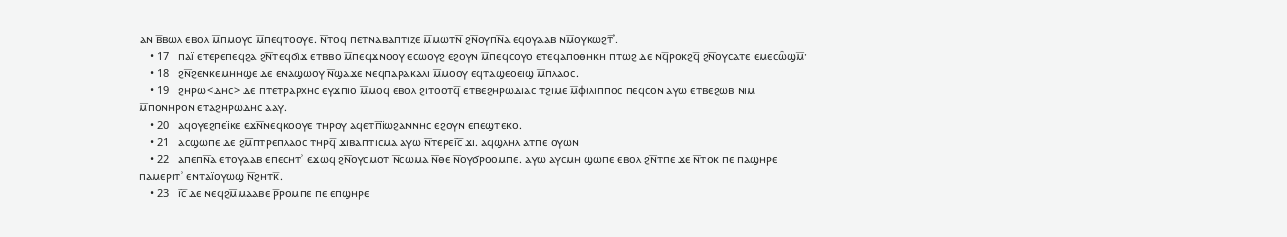ⲁⲛ ⲃ̅ⲃⲱⲗ ⲉⲃⲟⲗ ⲙ̅ⲡⲙⲟⲩⲥ ⲙ̅ⲡⲉϥⲧⲟⲟⲩⲉ. ⲛ̅ⲧⲟϥ ⲡⲉⲧⲛⲁⲃⲁⲡⲧⲓⲍⲉ ⲙ̅ⲙⲱⲧⲛ̅ ϩⲛ̅ⲟⲩⲡⲛ̅ⲁ ⲉϥⲟⲩⲁⲁⲃ ⲛⲙ̅ⲟⲩⲕⲱϩⲧ̅ʾ.
    • 17   ⲡⲁⲓ̈ ⲉⲧⲉⲣⲉⲡⲉϥϩⲁ ϩⲛ̅ⲧⲉϥϭⲓϫ ⲉⲧⲃⲃⲟ ⲙ̅ⲡⲉϥϫⲛⲟⲟⲩ ⲉⲥⲱⲟⲩϩ ⲉϩⲟⲩⲛ ⲙ̅ⲡⲉϥⲥⲟⲩⲟ ⲉⲧⲉϥⲁⲡⲟⲑⲏⲕⲏ ⲡⲧⲱϩ ⲇⲉ ⲛϥ̅ⲣⲟⲕϩϥ̅ ϩⲛ̅ⲟⲩⲥⲁⲧⲉ ⲉⲙⲉⲥⲱ̑ϣⲙ̅·
    • 18   ϩⲛ̅ϩⲉⲛⲕⲉⲙⲏⲏϣⲉ ⲇⲉ ⲉⲛⲁϣⲱⲟⲩ ⲛ̅ϣⲁϫⲉ ⲛⲉϥⲡⲁⲣⲁⲕⲁⲗⲓ ⲙ̅ⲙⲟⲟⲩ ⲉϥⲧⲁϣⲉⲟⲉⲓϣ ⲙ̅ⲡⲗⲁⲟⲥ.
    • 19   ϩⲏⲣⲱ<ⲇⲏⲥ> ⲇⲉ ⲡⲧⲉⲧⲣⲁⲣⲭⲏⲥ ⲉⲩϫⲡⲓⲟ ⲙ̅ⲙⲟϥ ⲉⲃⲟⲗ ϩⲓⲧⲟⲟⲧϥ̅ ⲉⲧⲃⲉϩⲏⲣⲱⲇⲓⲁⲥ ⲧϩⲓⲙⲉ ⲙ̅ⲫⲓⲗⲓⲡⲡⲟⲥ ⲡⲉϥⲥⲟⲛ ⲁⲩⲱ ⲉⲧⲃⲉϩⲱⲃ ⲛⲓⲙ ⲙ̅ⲡⲟⲛⲏⲣⲟⲛ ⲉⲧⲁϩⲏⲣⲱⲇⲏⲥ ⲁⲁⲩ.
    • 20   ⲁϥⲟⲩⲉϩⲡⲉⲓ̈ⲕⲉ ⲉϫⲛ̅ⲛⲉϥⲕⲟⲟⲩⲉ ⲧⲏⲣⲟⲩ ⲁϥⲉⲧⲡ̅ⲓ̈ⲱϩⲁⲛⲛⲏⲥ ⲉϩⲟⲩⲛ ⲉⲡⲉϣⲧⲉⲕⲟ.
    • 21   ⲁⲥϣⲱⲡⲉ ⲇⲉ ϩⲙ̅ⲡⲧⲣⲉⲡⲗⲁⲟⲥ ⲧⲏⲣϥ̅ ϫⲓⲃⲁⲡⲧⲓⲥⲙⲁ ⲁⲩⲱ ⲛ̅ⲧⲉⲣⲉⲓ̅ⲥ̅ ϫⲓ. ⲁϥϣⲗⲏⲗ ⲁⲧⲡⲉ ⲟⲩⲱⲛ
    • 22   ⲁⲡⲉⲡⲛ̅ⲁ ⲉⲧⲟⲩⲁⲁⲃ ⲉⲡⲉⲥⲏⲧʾ ⲉϫⲱϥ ϩⲛ̅ⲟⲩⲥⲙⲟⲧ ⲛ̅ⲥⲱⲙⲁ ⲛ̅ⲑⲉ ⲛ̅ⲟⲩϭⲣⲟⲟⲙⲡⲉ. ⲁⲩⲱ ⲁⲩⲥⲙⲏ ϣⲱⲡⲉ ⲉⲃⲟⲗ ϩⲛ̅ⲧⲡⲉ ϫⲉ ⲛ̅ⲧⲟⲕ ⲡⲉ ⲡⲁϣⲏⲣⲉ ⲡⲁⲙⲉⲣⲓⲧʾ ⲉⲛⲧⲁⲓ̈ⲟⲩⲱϣ ⲛ̅ϩⲏⲧⲕ̅.
    • 23   ⲓ̅ⲥ̅ ⲇⲉ ⲛⲉϥϩⲙ̅ⲙⲁⲁⲃⲉ ⲣ̅ⲣⲟⲙⲡⲉ ⲡⲉ ⲉⲡϣⲏⲣⲉ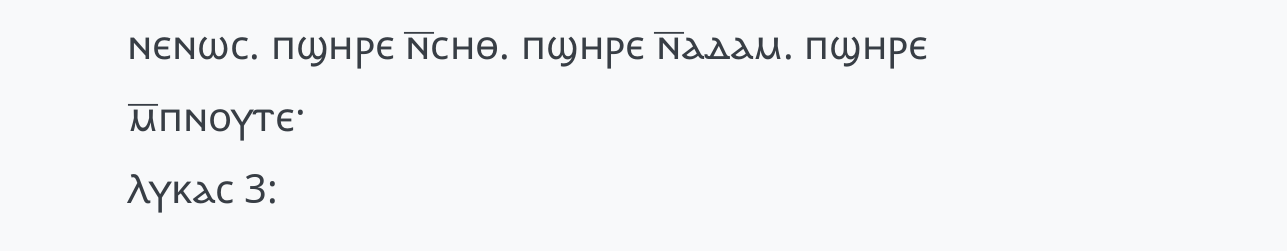ⲛⲉⲛⲱⲥ. ⲡϣⲏⲣⲉ ⲛ̅ⲥⲏⲑ. ⲡϣⲏⲣⲉ ⲛ̅ⲁⲇⲁⲙ. ⲡϣⲏⲣⲉ ⲙ̅ⲡⲛⲟⲩⲧⲉ·
Ⲗⲩⲕⲁⲥ 3: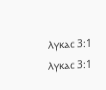Ⲗⲩⲕⲁⲥ 3:1
Ⲗⲩⲕⲁⲥ 3:1